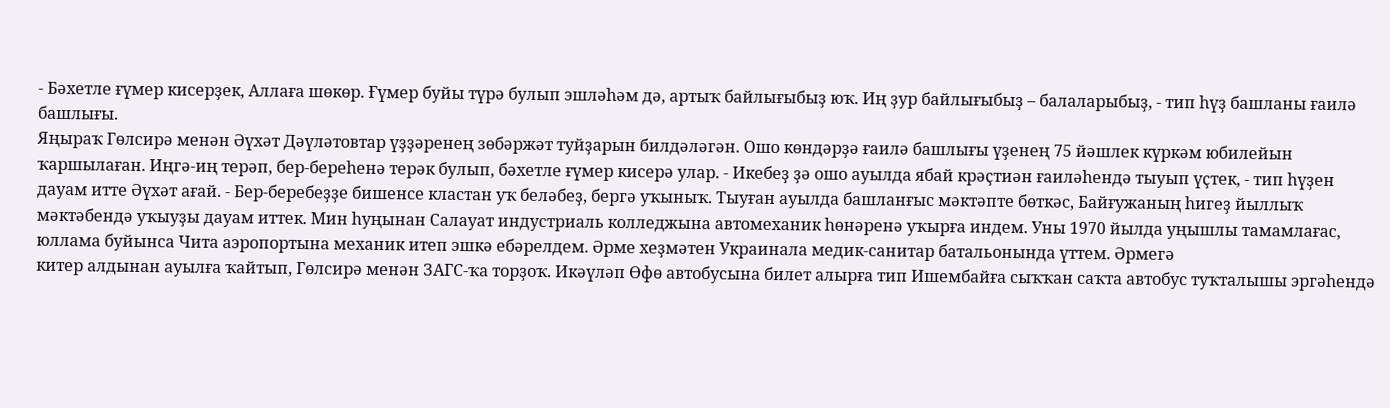- Бәхетле ғүмер кисерҙек, Аллаға шөкөр. Ғүмер буйы түрә булып эшләһәм дә, артыҡ байлығыбыҙ юҡ. Иң ҙур байлығыбыҙ – балаларыбыҙ, - тип һүҙ башланы ғаилә башлығы.
Яңыраҡ Гөлсирә менән Әүхәт Дәүләтовтар үҙҙәренең зөбәржәт туйҙарын билдәләгән. Ошо көндәрҙә ғаилә башлығы үҙенең 75 йәшлек күркәм юбилейын
ҡаршылаған. Иңгә-иң терәп, бер-береһенә терәк булып, бәхетле ғүмер кисерә улар. - Икебеҙ ҙә ошо ауылда ябай крәҫтиән ғаиләһендә тыуып үҫтек, - тип һүҙен дауам итте Әүхәт ағай. - Бер-беребеҙҙе бишенсе кластан уҡ беләбеҙ, бергә уҡыныҡ. Тыуған ауылда башланғыс мәктәпте бөткәс, Байғужаның һигеҙ йыллыҡ мәктәбендә уҡыуҙы дауам иттек. Мин һуңынан Салауат индустриаль колледжына автомеханик һөнәренә уҡырға индем. Уны 1970 йылда уңышлы тамамлағас, юллама буйынса Чита аэропортына механик итеп эшкә ебәрелдем. Әрме хеҙмәтен Украинала медик-санитар батальонында үттем. Әрмегә
китер алдынан ауылға ҡайтып, Гөлсирә менән ЗАГС-ҡа торҙоҡ. Икәүләп Өфө автобусына билет алырға тип Ишембайға сыҡҡан саҡта автобус туҡталышы эргәһендә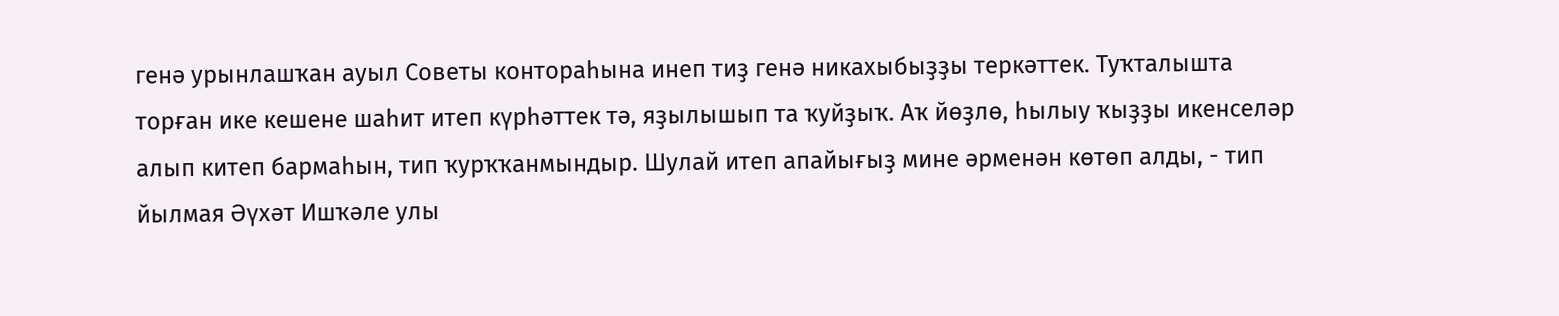генә урынлашҡан ауыл Советы контораһына инеп тиҙ генә никахыбыҙҙы теркәттек. Туҡталышта торған ике кешене шаһит итеп күрһәттек тә, яҙылышып та ҡуйҙыҡ. Аҡ йөҙлө, һылыу ҡыҙҙы икенселәр алып китеп бармаһын, тип ҡурҡҡанмындыр. Шулай итеп апайығыҙ мине әрменән көтөп алды, - тип йылмая Әүхәт Ишҡәле улы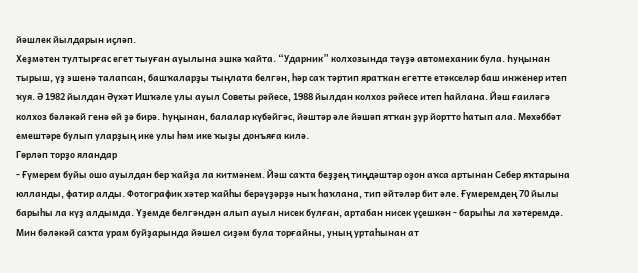йәшлек йылдарын иҫләп.
Хеҙмәтен тултырғас егет тыуған ауылына эшкә ҡайта. “Ударник” колхозында тәүҙә автомеханик була. Һуңынан тырыш, үҙ эшенә талапсан, башҡаларҙы тыңлата белгән, һәр саҡ тәртип яратҡан егетте етәкселәр баш инженер итеп ҡуя. Ә 1982 йылдан Әүхәт Ишҡәле улы ауыл Советы рәйесе, 1988 йылдан колхоз рәйесе итеп һайлана. Йәш ғаиләгә колхоз бәләкәй генә өй ҙә бирә. Һуңынан, балалар күбәйгәс, йәштәр әле йәшәп ятҡан ҙур йортто һатып ала. Мөхәббәт емештәре булып уларҙың ике улы һәм ике ҡыҙы донъяға килә.
Гөрләп торҙо яландар
- Ғүмерем буйы ошо ауылдан бер ҡайҙа ла китмәнем. Йәш саҡта беҙҙең тиңдәштәр оҙон аҡса артынан Себер яҡтарына юлланды, фатир алды. Фотографик хәтер ҡайһы берәүҙәрҙә ныҡ һаҡлана, тип әйтәләр бит әле. Ғүмеремдең 70 йылы барыһы ла күҙ алдымда. Үҙемде белгәндән алып ауыл нисек булған, артабан нисек үҫешкән - барыһы ла хәтеремдә. Мин бәләкәй саҡта урам буйҙарында йәшел сиҙәм була торғайны, уның уртаһынан ат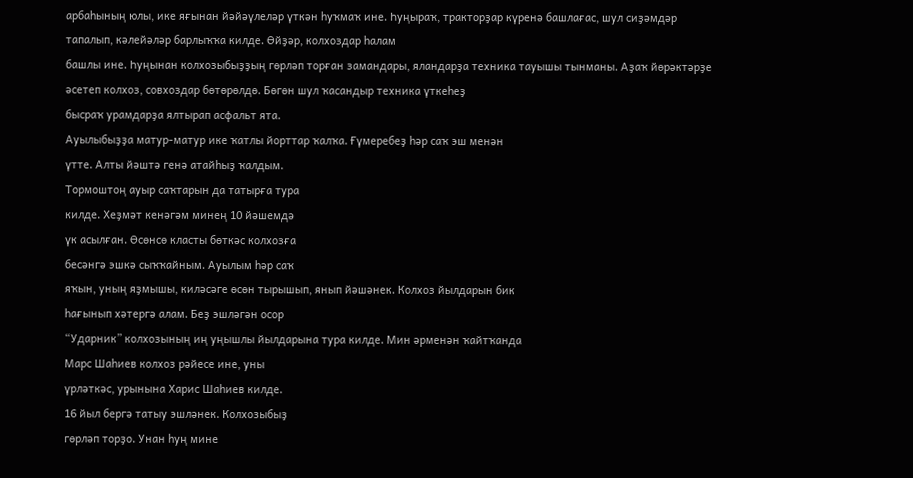арбаһының юлы, ике яғынан йәйәүлеләр үткән һуҡмаҡ ине. Һуңыраҡ, тракторҙар күренә башлағас, шул сиҙәмдәр тапалып, кәлейәләр барлыҡҡа килде. Өйҙәр, колхоздар һалам
башлы ине. Һуңынан колхозыбыҙҙың гөрләп торған замандары, яландарҙа техника тауышы тынманы. Аҙаҡ йөрәктәрҙе әсетеп колхоз, совхоздар бөтөрөлдө. Бөгөн шул ҡасандыр техника үткеһеҙ
бысраҡ урамдарҙа ялтырап асфальт ята.
Ауылыбыҙҙа матур-матур ике ҡатлы йорттар ҡалҡа. Ғүмеребеҙ һәр саҡ эш менән
үтте. Алты йәштә генә атайһыҙ ҡалдым.
Тормоштоң ауыр саҡтарын да татырға тура
килде. Хеҙмәт кенәгәм минең 10 йәшемдә
үк асылған. Өсөнсө класты бөткәс колхозға
бесәнгә эшкә сыҡҡайным. Ауылым һәр саҡ
яҡын, уның яҙмышы, киләсәге өсөн тырышып, янып йәшәнек. Колхоз йылдарын бик
һағынып хәтергә алам. Беҙ эшләгән осор
“Ударник” колхозының иң уңышлы йылдарына тура килде. Мин әрменән ҡайтҡанда
Марс Шаһиев колхоз рәйесе ине, уны
үрләткәс, урынына Харис Шаһиев килде.
16 йыл бергә татыу эшләнек. Колхозыбыҙ
гөрләп торҙо. Унан һуң мине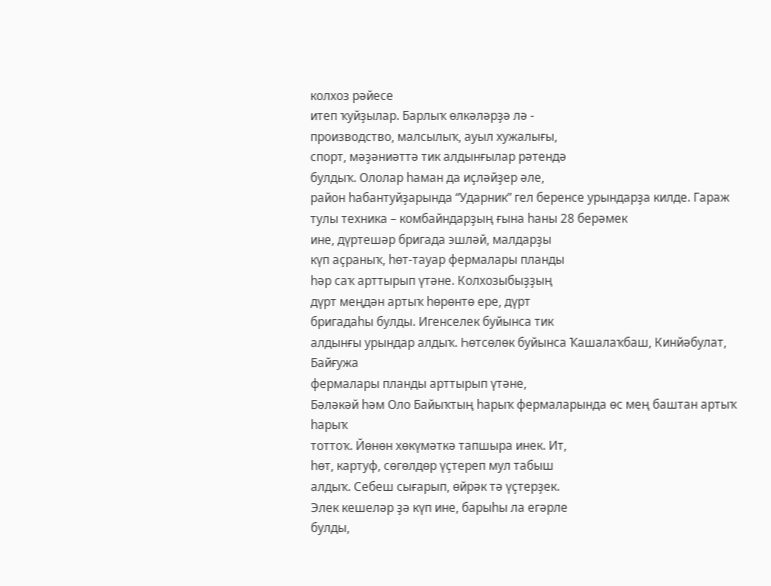колхоз рәйесе
итеп ҡуйҙылар. Барлыҡ өлкәләрҙә лә -
производство, малсылыҡ, ауыл хужалығы,
спорт, мәҙәниәттә тик алдынғылар рәтендә
булдыҡ. Ололар һаман да иҫләйҙер әле,
район һабантуйҙарында “Ударник” гел беренсе урындарҙа килде. Гараж тулы техника – комбайндарҙың ғына һаны 28 берәмек
ине, дүртешәр бригада эшләй, малдарҙы
күп аҫраныҡ, һөт-тауар фермалары планды
һәр саҡ арттырып үтәне. Колхозыбыҙҙың
дүрт меңдән артыҡ һөрөнтө ере, дүрт
бригадаһы булды. Игенселек буйынса тик
алдынғы урындар алдыҡ. Һөтсөлөк буйынса Ҡашалаҡбаш, Кинйәбулат, Байғужа
фермалары планды арттырып үтәне,
Бәләкәй һәм Оло Байыҡтың һарыҡ фермаларында өс мең баштан артыҡ һарыҡ
тоттоҡ. Йөнөн хөкүмәткә тапшыра инек. Ит,
һөт, картуф, сөгөлдөр үҫтереп мул табыш
алдыҡ. Себеш сығарып, өйрәк тә үҫтерҙек.
Элек кешеләр ҙә күп ине, барыһы ла егәрле
булды,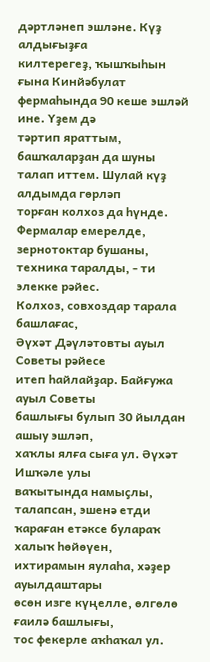дәртләнеп эшләне. Күҙ алдығыҙға
килтерегеҙ, ҡышҡыһын ғына Кинйәбулат
фермаһында 90 кеше эшләй ине. Үҙем дә
тәртип яраттым, башҡаларҙан да шуны
талап иттем. Шулай күҙ алдымда гөрләп
торған колхоз да һүнде. Фермалар емерелде, зернотоктар бушаны, техника таралды, - ти элекке рәйес.
Колхоз, совхоздар тарала башлағас,
Әүхәт Дәүләтовты ауыл Советы рәйесе
итеп һайлайҙар. Байғужа ауыл Советы
башлығы булып 30 йылдан ашыу эшләп,
хаҡлы ялға сыға ул. Әүхәт Ишҡәле улы
ваҡытында намыҫлы, талапсан, эшенә етди
ҡараған етәксе булараҡ халыҡ һөйөүен,
ихтирамын яулаһа, хәҙер ауылдаштары
өсөн изге күңелле, өлгөлө ғаилә башлығы,
тос фекерле аҡһаҡал ул.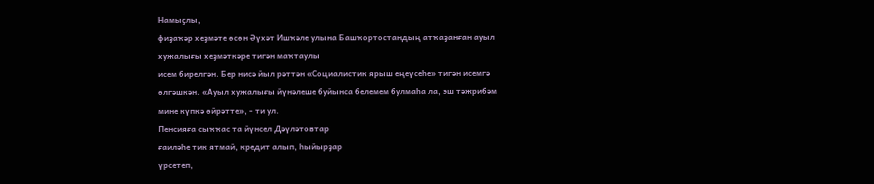Намыҫлы,
фиҙаҡәр хеҙмәте өсөн Әүхәт Ишҡәле улына Башҡортостандың атҡаҙанған ауыл
хужалығы хеҙмәткәре тигән маҡтаулы
исем бирелгән. Бер нисә йыл рәттән «Социалистик ярыш еңеүсеһе» тигән исемгә
өлгәшкән. «Ауыл хужалығы йүнәлеше буйынса белемем булмаһа ла, эш тәжрибәм
мине күпкә өйрәтте», - ти ул.
Пенсияға сыҡҡас та йүнсел Дәүләтовтар
ғаиләһе тик ятмай, кредит алып, һыйырҙар
үрсетеп,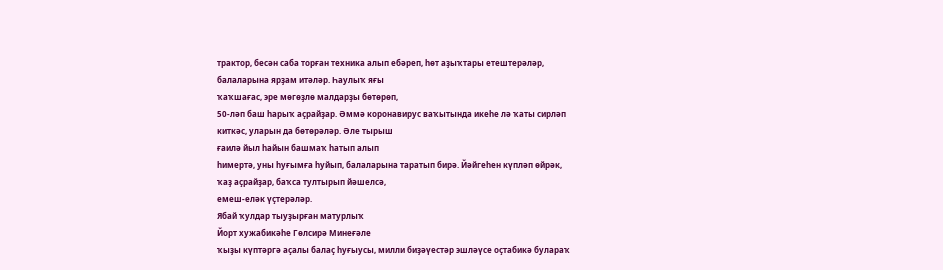трактор, бесән саба торған техника алып ебәреп, һөт аҙыҡтары етештерәләр,
балаларына ярҙам итәләр. Һаулыҡ яғы
ҡаҡшағас, эре мөгөҙлө малдарҙы бөтөрөп,
50-ләп баш һарыҡ аҫрайҙар. Әммә коронавирус ваҡытында икеһе лә ҡаты сирләп
киткәс, уларын да бөтөрәләр. Әле тырыш
ғаилә йыл һайын башмаҡ һатып алып
һимертә, уны һуғымға һуйып, балаларына таратып бирә. Йәйгеһен күпләп өйрәк,
ҡаҙ аҫрайҙар, баҡса тултырып йәшелсә,
емеш-еләк үҫтерәләр.
Ябай ҡулдар тыуҙырған матурлыҡ
Йорт хужабикәһе Гөлсирә Минеғәле
ҡыҙы күптәргә аҫалы балаҫ һуғыусы, милли биҙәүестәр эшләүсе оҫтабикә булараҡ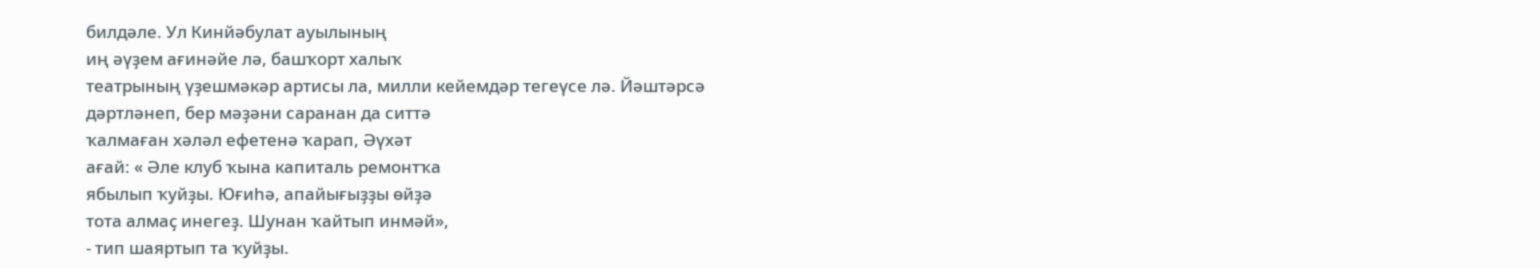билдәле. Ул Кинйәбулат ауылының
иң әүҙем ағинәйе лә, башҡорт халыҡ
театрының үҙешмәкәр артисы ла, милли кейемдәр тегеүсе лә. Йәштәрсә
дәртләнеп, бер мәҙәни саранан да ситтә
ҡалмаған хәләл ефетенә ҡарап, Әүхәт
ағай: « Әле клуб ҡына капиталь ремонтҡа
ябылып ҡуйҙы. Юғиһә, апайығыҙҙы өйҙә
тота алмаҫ инегеҙ. Шунан ҡайтып инмәй»,
- тип шаяртып та ҡуйҙы.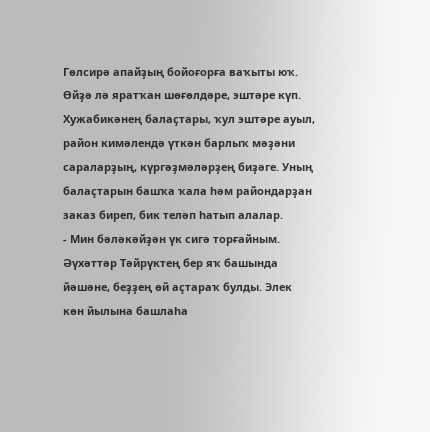Гөлсирә апайҙың бойоғорға ваҡыты юҡ.
Өйҙә лә яратҡан шөғөлдәре, эштәре күп.
Хужабикәнең балаҫтары, ҡул эштәре ауыл,
район кимәлендә үткән барлыҡ мәҙәни
сараларҙың, күргәҙмәләрҙең биҙәге. Уның
балаҫтарын башҡа ҡала һәм райондарҙан
заказ биреп, бик теләп һатып алалар.
- Мин бәләкәйҙән үк сигә торғайным.
Әүхәттәр Тәйрүктең бер яҡ башында
йәшәне, беҙҙең өй аҫтараҡ булды. Элек
көн йылына башлаһа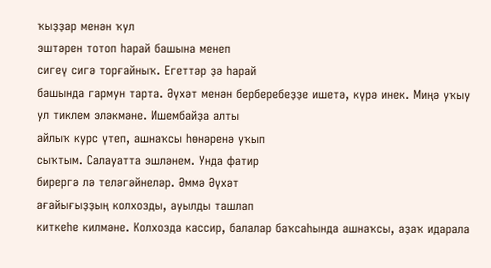ҡыҙҙар менән ҡул
эштәрен тотоп һарай башына менеп
сигеү сигә торғайныҡ. Егеттәр ҙә һарай
башында гармун тарта. Әүхәт менән берберебеҙҙе ишетә, күрә инек. Миңә уҡыу
ул тиклем эләкмәне. Ишембайҙа алты
айлыҡ курс үтеп, ашнаҡсы һөнәренә уҡып
сыҡтым. Салауатта эшләнем. Унда фатир
бирергә лә теләгәйнеләр. Әммә Әүхәт
ағайығыҙҙың колхозды, ауылды ташлап
киткеһе килмәне. Колхозда кассир, балалар баҡсаһында ашнаҡсы, аҙаҡ идарала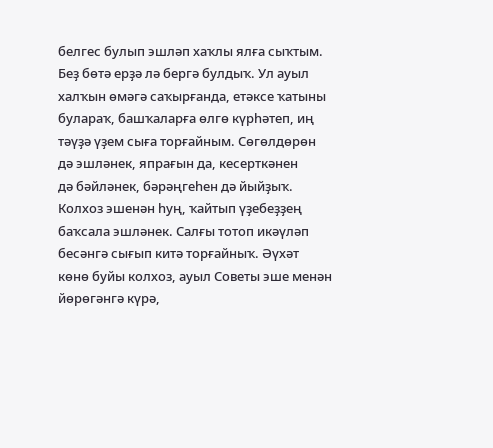белгес булып эшләп хаҡлы ялға сыҡтым.
Беҙ бөтә ерҙә лә бергә булдыҡ. Ул ауыл
халҡын өмәгә саҡырғанда, етәксе ҡатыны
булараҡ, башҡаларға өлгө күрһәтеп, иң
тәүҙә үҙем сыға торғайным. Сөгөлдөрөн
дә эшләнек, япрағын да, кесерткәнен
дә бәйләнек, бәрәңгеһен дә йыйҙыҡ.
Колхоз эшенән һуң, ҡайтып үҙебеҙҙең
баҡсала эшләнек. Салғы тотоп икәүләп
бесәнгә сығып китә торғайныҡ. Әүхәт
көнө буйы колхоз, ауыл Советы эше менән
йөрөгәнгә күрә,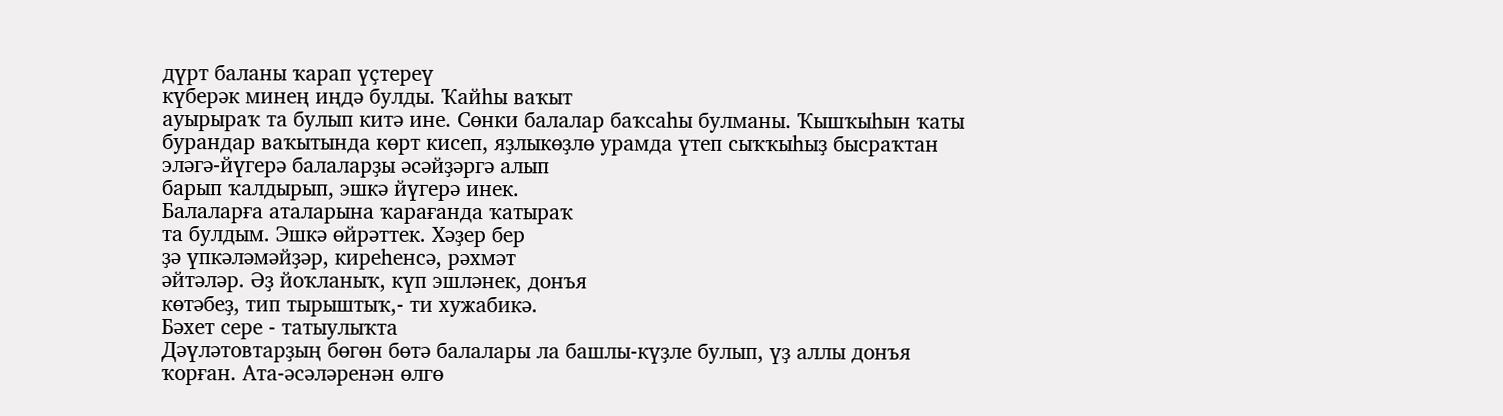дүрт баланы ҡарап үҫтереү
күберәк минең иңдә булды. Ҡайһы ваҡыт
ауырыраҡ та булып китә ине. Сөнки балалар баҡсаһы булманы. Ҡышҡыһын ҡаты
бурандар ваҡытында көрт кисеп, яҙлыкөҙлө урамда үтеп сыҡҡыһыҙ бысраҡтан
эләгә-йүгерә балаларҙы әсәйҙәргә алып
барып ҡалдырып, эшкә йүгерә инек.
Балаларға аталарына ҡарағанда ҡатыраҡ
та булдым. Эшкә өйрәттек. Хәҙер бер
ҙә үпкәләмәйҙәр, киреһенсә, рәхмәт
әйтәләр. Әҙ йоҡланыҡ, күп эшләнек, донъя
көтәбеҙ, тип тырыштыҡ,- ти хужабикә.
Бәхет сере - татыулыҡта
Дәүләтовтарҙың бөгөн бөтә балалары ла башлы-күҙле булып, үҙ аллы донъя
ҡорған. Ата-әсәләренән өлгө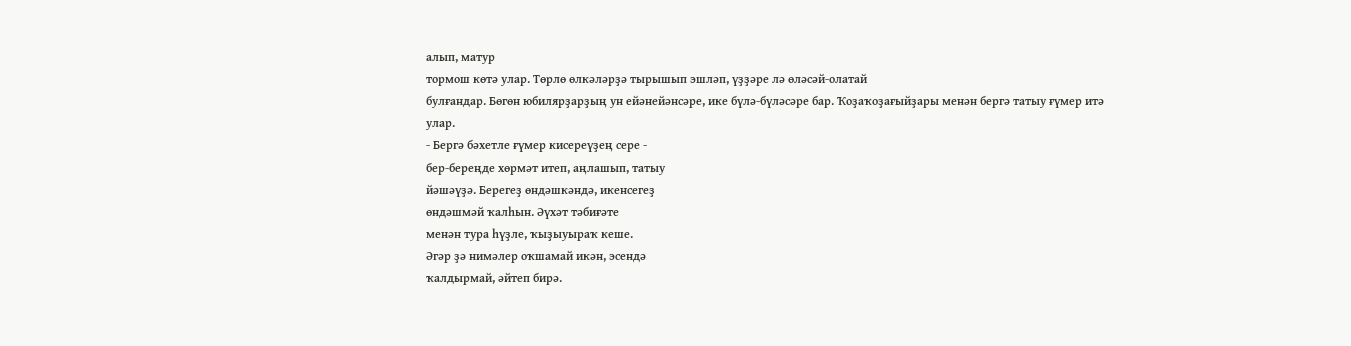алып, матур
тормош көтә улар. Төрлө өлкәләрҙә тырышып эшләп, үҙҙәре лә өләсәй-олатай
булғандар. Бөгөн юбилярҙарҙың ун ейәнейәнсәре, ике бүлә-бүләсәре бар. Ҡоҙаҡоҙағыйҙары менән бергә татыу ғүмер итә
улар.
- Бергә бәхетле ғүмер кисереүҙең сере -
бер-береңде хөрмәт итеп, аңлашып, татыу
йәшәүҙә. Берегеҙ өндәшкәндә, икенсегеҙ
өндәшмәй ҡалһын. Әүхәт тәбиғәте
менән тура һүҙле, ҡыҙыуыраҡ кеше.
Әгәр ҙә нимәлер оҡшамай икән, эсендә
ҡалдырмай, әйтеп бирә.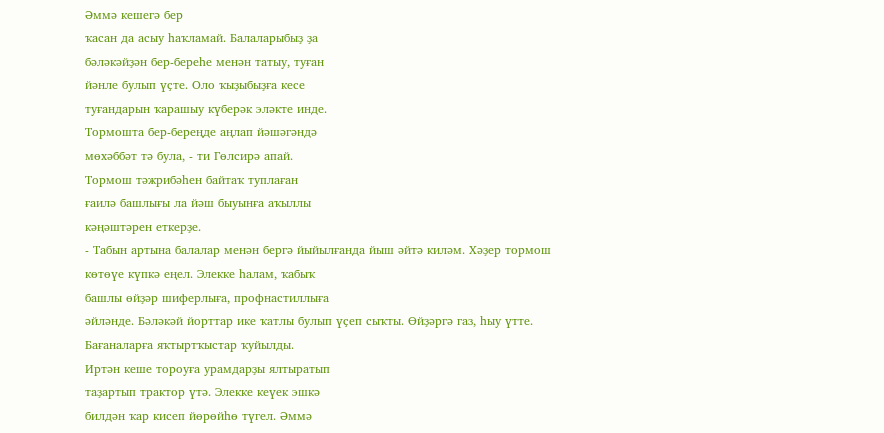Әммә кешегә бер
ҡасан да асыу һаҡламай. Балаларыбыҙ ҙа
бәләкәйҙән бер-береһе менән татыу, туған
йәнле булып үҫте. Оло ҡыҙыбыҙға кесе
туғандарын ҡарашыу күберәк эләкте инде.
Тормошта бер-береңде аңлап йәшәгәндә
мөхәббәт тә була, - ти Гөлсирә апай.
Тормош тәжрибәһен байтаҡ туплаған
ғаилә башлығы ла йәш быуынға аҡыллы
кәңәштәрен еткерҙе.
- Табын артына балалар менән бергә йыйылғанда йыш әйтә киләм. Хәҙер тормош
көтөүе күпкә еңел. Элекке һалам, ҡабыҡ
башлы өйҙәр шиферлыға, профнастиллыға
әйләнде. Бәләкәй йорттар ике ҡатлы булып үҫеп сыҡты. Өйҙәргә газ, һыу үтте.
Бағаналарға яҡтыртҡыстар ҡуйылды.
Иртән кеше тороуға урамдарҙы ялтыратып
таҙартып трактор үтә. Элекке кеүек эшкә
билдән ҡар кисеп йөрөйһө түгел. Әммә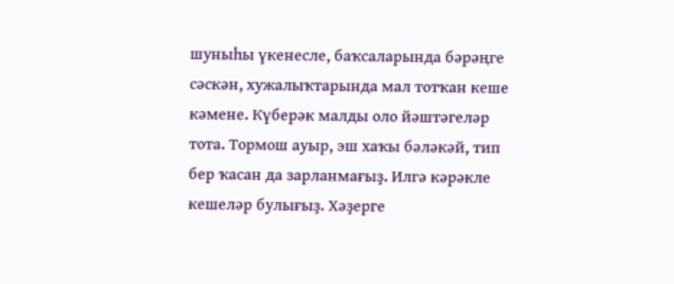шуныһы үкенесле, баҡсаларында бәрәңге
сәскән, хужалыҡтарында мал тотҡан кеше
кәмене. Күберәк малды оло йәштәгеләр
тота. Тормош ауыр, эш хаҡы бәләкәй, тип
бер ҡасан да зарланмағыҙ. Илгә кәрәкле
кешеләр булығыҙ. Хәҙерге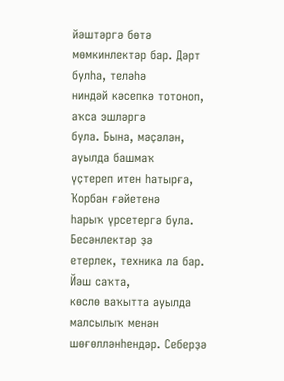йәштәргә бөтә
мөмкинлектәр бар. Дәрт булһа, теләһә
ниндәй кәсепкә тотоноп, аҡса эшләргә
була. Бына, мәҫәлән, ауылда башмаҡ
үҫтереп итен һатырға, Ҡорбан ғәйетенә
һарыҡ үрсетергә була. Бесәнлектәр ҙә
етерлек, техника ла бар. Йәш саҡта,
көслө ваҡытта ауылда малсылыҡ менән
шөғөлләнһендәр. Себерҙә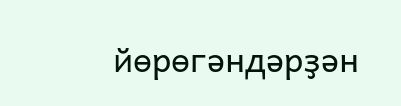йөрөгәндәрҙән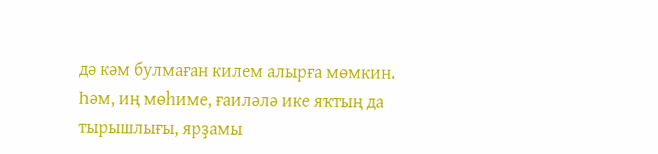дә кәм булмаған килем алырға мөмкин.
Һәм, иң мөһиме, ғаиләлә ике яҡтың да
тырышлығы, ярҙамы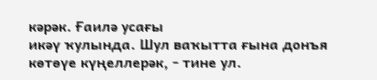кәрәк. Ғаилә усағы
икәү ҡулында. Шул ваҡытта ғына донъя
көтөүе күңеллерәк, - тине ул.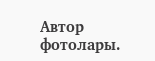Автор фотолары.